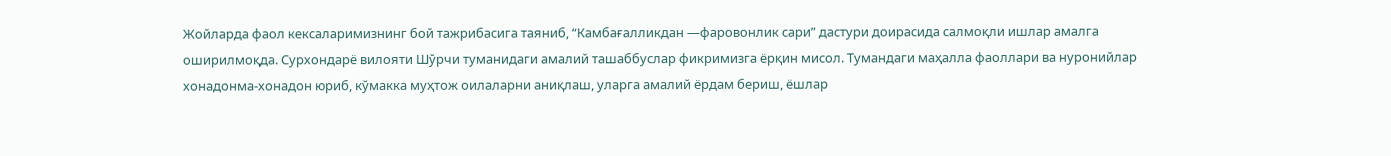Жойларда фаол кексаларимизнинг бой тажрибасига таяниб, “Камбағалликдан —фаровонлик сари” дастури доирасида салмоқли ишлар амалга оширилмоқда. Сурхондарё вилояти Шўрчи туманидаги амалий ташаббуслар фикримизга ёрқин мисол. Тумандаги маҳалла фаоллари ва нуронийлар хонадонма-хонадон юриб, кўмакка муҳтож оилаларни аниқлаш, уларга амалий ёрдам бериш, ёшлар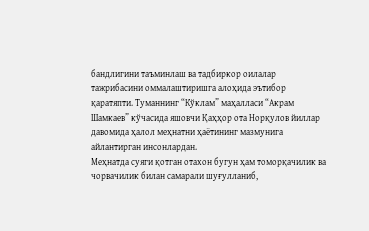бандлигини таъминлаш ва тадбиркор оилалар тажрибасини оммалаштиришга алоҳида эътибор қаратяпти. Туманнинг “Кўклам” маҳалласи “Акрам Шамкаев” кўчасида яшовчи Қаҳҳор ота Норқулов йиллар давомида ҳалол меҳнатни ҳаётининг мазмунига айлантирган инсонлардан.
Меҳнатда суяги қотган отахон бугун ҳам томорқачилик ва чорвачилик билан самарали шуғулланиб,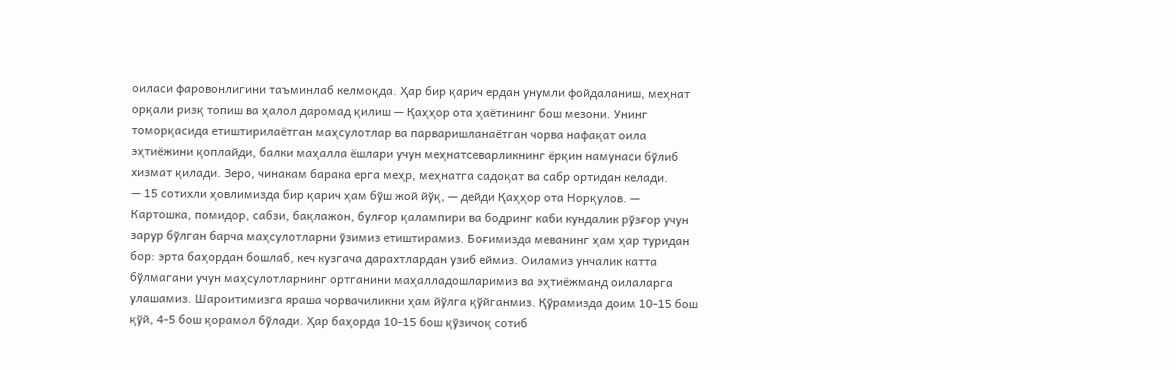оиласи фаровонлигини таъминлаб келмоқда. Ҳар бир қарич ердан унумли фойдаланиш, меҳнат орқали ризқ топиш ва ҳалол даромад қилиш — Қаҳҳор ота ҳаётининг бош мезони. Унинг томорқасида етиштирилаётган маҳсулотлар ва парваришланаётган чорва нафақат оила эҳтиёжини қоплайди, балки маҳалла ёшлари учун меҳнатсеварликнинг ёрқин намунаси бўлиб хизмат қилади. Зеро, чинакам барака ерга меҳр, меҳнатга садоқат ва сабр ортидан келади.
— 15 сотихли ҳовлимизда бир қарич ҳам бўш жой йўқ, — дейди Қаҳҳор ота Норқулов. — Картошка, помидор, сабзи, бақлажон, булғор қалампири ва бодринг каби кундалик рўзғор учун зарур бўлган барча маҳсулотларни ўзимиз етиштирамиз. Боғимизда меванинг ҳам ҳар туридан бор: эрта баҳордан бошлаб, кеч кузгача дарахтлардан узиб еймиз. Оиламиз унчалик катта бўлмагани учун маҳсулотларнинг ортганини маҳалладошларимиз ва эҳтиёжманд оилаларга улашамиз. Шароитимизга яраша чорвачиликни ҳам йўлга қўйганмиз. Қўрамизда доим 10-15 бош қўй, 4-5 бош қорамол бўлади. Ҳар баҳорда 10-15 бош қўзичоқ сотиб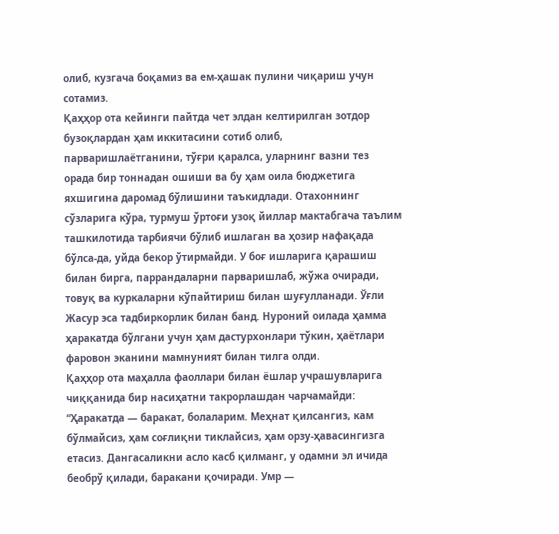олиб, кузгача боқамиз ва ем-ҳашак пулини чиқариш учун сотамиз.
Қаҳҳор ота кейинги пайтда чет элдан келтирилган зотдор бузоқлардан ҳам иккитасини сотиб олиб, парваришлаётганини, тўғри қаралса, уларнинг вазни тез орада бир тоннадан ошиши ва бу ҳам оила бюджетига яхшигина даромад бўлишини таъкидлади. Отахоннинг сўзларига кўра, турмуш ўртоғи узоқ йиллар мактабгача таълим ташкилотида тарбиячи бўлиб ишлаган ва ҳозир нафақада бўлса-да, уйда бекор ўтирмайди. У боғ ишларига қарашиш билан бирга, паррандаларни парваришлаб, жўжа очиради, товуқ ва куркаларни кўпайтириш билан шуғулланади. Ўғли Жасур эса тадбиркорлик билан банд. Нуроний оилада ҳамма ҳаракатда бўлгани учун ҳам дастурхонлари тўкин, ҳаётлари фаровон эканини мамнуният билан тилга олди.
Қаҳҳор ота маҳалла фаоллари билан ёшлар учрашувларига чиққанида бир насиҳатни такрорлашдан чарчамайди: “Ҳаракатда — баракат, болаларим. Меҳнат қилсангиз, кам бўлмайсиз, ҳам соғлиқни тиклайсиз, ҳам орзу-ҳавасингизга етасиз. Дангасаликни асло касб қилманг, у одамни эл ичида беобрў қилади, баракани қочиради. Умр —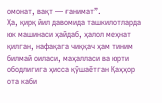омонат, вақт — ғанимат”.
Ҳа, қирқ йил давомида ташкилотларда юк машинаси ҳайдаб, ҳалол меҳнат қилган, нафақага чиққач ҳам тиним билмай оиласи, маҳалласи ва юрти ободлигига ҳисса қўшаётган Қаҳҳор ота каби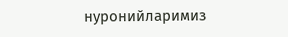нуронийларимиз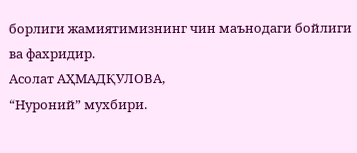борлиги жамиятимизнинг чин маънодаги бойлиги ва фахридир.
Асолат АҲМАДҚУЛОВА,
“Нуроний” мухбири.